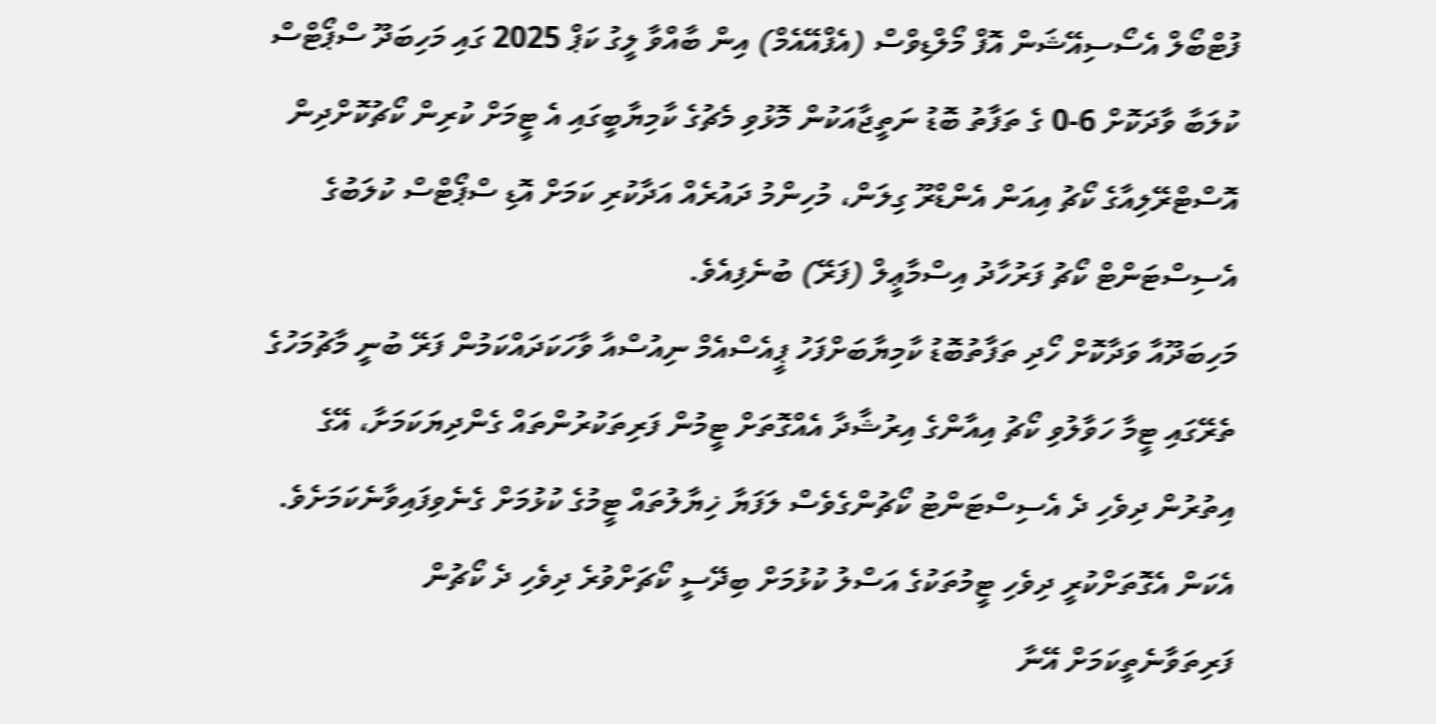ފުޓްބޯލް އެސޯސިއޭޝަން އޮފް މޯލްޑިވްސް (އެފްއޭއެމް) އިން ބާއްވާ ލީގު ކަޕް 2025 ގައި މަހިބަދޫ ސްޕޯޓްސް ކުލަބާ ވާދަކޮށް 6-0 ގެ ތަފާތު ބޮޑު ނަތީޖާއަކުން މޮޅުވި މެޗުގެ ކާމިޔާބީގައި އެ ޓީމަށް ކުރިން ކޯޗުކޮށްދިން އޮސްޓްރޭލިއާގެ ކޯޗު އިއަން އެންޑްރޫ ގިލަން، މުހިންމު ދައުރެއް އަދާކުރި ކަމަށް އޮޑި ސްޕޯޓްސް ކުލަބުގެ އެސިސްޓަންޓް ކޯޗު ފަރުހާދު އިސްމާޢީލް (ފަރޭ) ބުނެފިއެވެ.
މަހިބަދޫއާ ވަދާކޮށް ހޯދި ތަފާތުބޮޑު ކާމިޔާބަށްފަހު ޕީއެސްއެމް ނިއުސްއާ ވާހަކަދައްކަމުން ފަރޭ ބުނީ މާޗުމަހުގެ ތެރޭގައި ޓީމާ ހަވާލުވި ކޯޗު އިއާންގެ އިރުޝާދާ އެއްގޮތަށް ޓީމުން ފަރިތަކުރުންތައް ގެންދިޔަކަމަށާ، އޭގެ އިތުރުން ދިވެހި ދެ އެސިސްޓަންޓު ކޯޗުންގެވެސް ލަފަޔާ ޚިޔާލުތައް ޓީމުގެ ކުޅުމަށް ގެނެވިފައިވާނެކަމަށެވެ. އެކަން އެގޮތަށްކުރީ ދިވެހި ޓީމުތަކުގެ އަސްލު ކުޅުމަށް ބިދޭސީ ކޯޗަށްވުރެ ދިވެހި ދެ ކޯޗުން ފަރިތަވާނެތީކަމަށް އޭނާ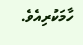ހާމަކުރިއެވެ.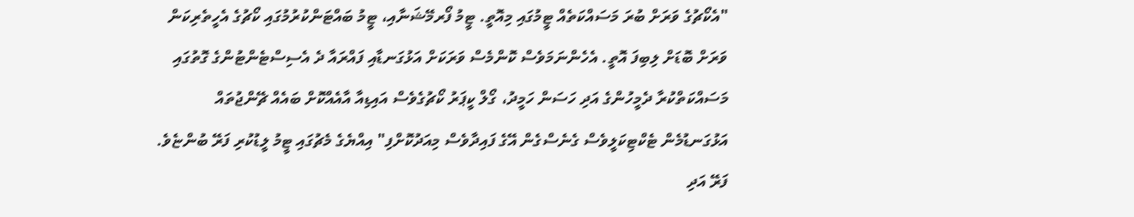"އެކޯޗުގެ ވަރަށް ބުރަ މަސައްކަތެއް ޓީމުގައި މިއޮތީ. ޓީމު ފޯރމޭޝަނާއި، ޓީމު ބައްޓަންކުރުމުގައި ކޯޗުގެ އެހީތެރިކަން ވަރަށް ބޮޑަށް ލިބިފަ އޮތީ. އެހެންނަމަވެސް ކޮންމެސް ވަރަކަށް އަޅުގަނޑާއި ފައްރައާ ދެ އެސިސްޓެންޓުންގެ ގޮތުގައި މަސައްކަތްކުރާ ދެމީހުންގެ އަދި ހަސަން ހަމީދު، ގޯލް ކީޕަރު ކޯޗުގެވެސް އައިޑިއާ އާއެއްކޮށް ބައެއް ޗޭންޖުތައް އަޅުގަނޑުމެން ޓެކްޓިކަލީވެސް ގެނެސްގެން އޭގެ ފައިދާވެސް މިއަދުކޮށްފި" އިއްޔެގެ މެޗުގައި ޓީމު ލީޑުކުރި ފަރޭ ބުންޏެވެ.
ފަރޭ އަދި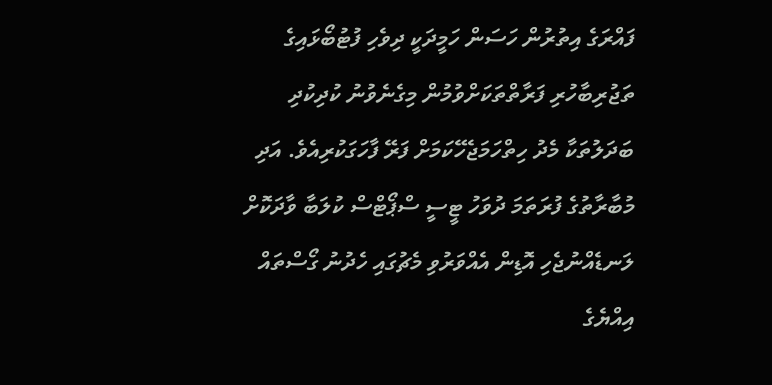ފައްރަގެ އިތުރުން ހަސަން ހަމީދަކީ ދިވެހި ފުޓުބޯޅައިގެ ތަޖުރިބާހުރި ފަރާތްތަކަށްވުމުން މިގެނެވުނު ކުދިކުދި ބަދަލުތަކާ މެދު ހިތްހަމަޖެހޭކަމަށް ފަރޭ ފާހަގަކުރިއެވެ. އަދި މުބާރާތުގެ ފުރަތަމަ ދުވަހު ޓީސީ ސްޕޯޓްސް ކުލަބާ ވާދަކޮށް ލަނޑެއްނުޖެހި އޮޑިން އެއްވަރުވި މެޗުގައި ހެދުނު ގޯސްތައް އިއްޔެގެ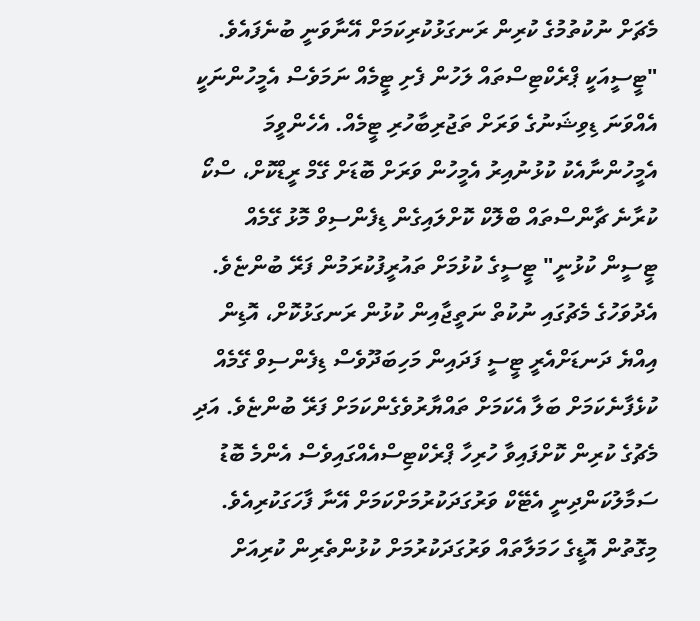މެޗަށް ނުކުތުމުގެ ކުރިން ރަނގަޅުކުރިކަމަށް އޭނާވަނީ ބުނެފައެވެ.
"ޓީސީއަކީ ޕްރެކްޓިސްތައް ލަހުން ފެށި ޓީމެއް ނަމަވެސް އެމީހުންނަކީ އެއްވަނަ ޑިވިޝަނުގެ ވަރަށް ތަޖުރިބާހުރި ޓީމެއް. އެހެންވީމަ އެމީހުންނާއެކު ކުޅުނުއިރު އެމީހުން ވަރަށް ބޮޑަށް ގޭމް ރީޑްކޮށް، ސްކޯ ކުރާނެ ޗާންސްތައް ބްލޮކް ކޮށްލައިގެން ޑިފެންސިވް މޮޅު ގޭމެއް ޓީސީން ކުޅުނީ" ޓީސީގެ ކުޅުމަށް ތައުރީފުކުރަމުން ފަރޭ ބުންޏެވެ.
އެދުވަހުގެ މެޗުގައި ނުކުތް ނަތީޖާއިން ކުޅުން ރަނގަޅުކޮށް، އޮޑިން އިއްޔެ ދަނޑަށްއެރީ ޓީސީ ފަދައިން މަހިބަދޫވެސް ޑިފެންސިވް ގޭމެއް ކުޅެފާނެކަމަށް ބަލާ އެކަމަށް ތައްޔާރުވެގެންކަމަށް ފަރޭ ބުންޏެވެ. އަދި މެޗުގެ ކުރިން ކޮށްފައިވާ ހުރިހާ ޕްރެކްޓިސްއެއްގައިވެސް އެންމެ ބޮޑު ސަމާލުކަންދިނީ އެޓޭކް ވަރުގަދަކުރުމަށްކަމަށް އޭނާ ފާހަގަކުރިއެވެ. މިގޮތުން އޮޑީގެ ހަމަލާތައް ވަރުގަދަކުރުމަށް ކުޅުންތެރިން ކުރިއަށް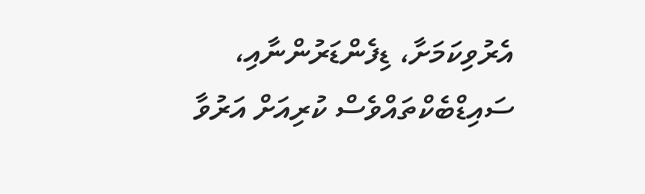އެރުވިކަމަށާ، ޑިފެންޑަރުންނާއި، ސައިޑްބެކްތައްވެސް ކުރިއަށް އަރުވާ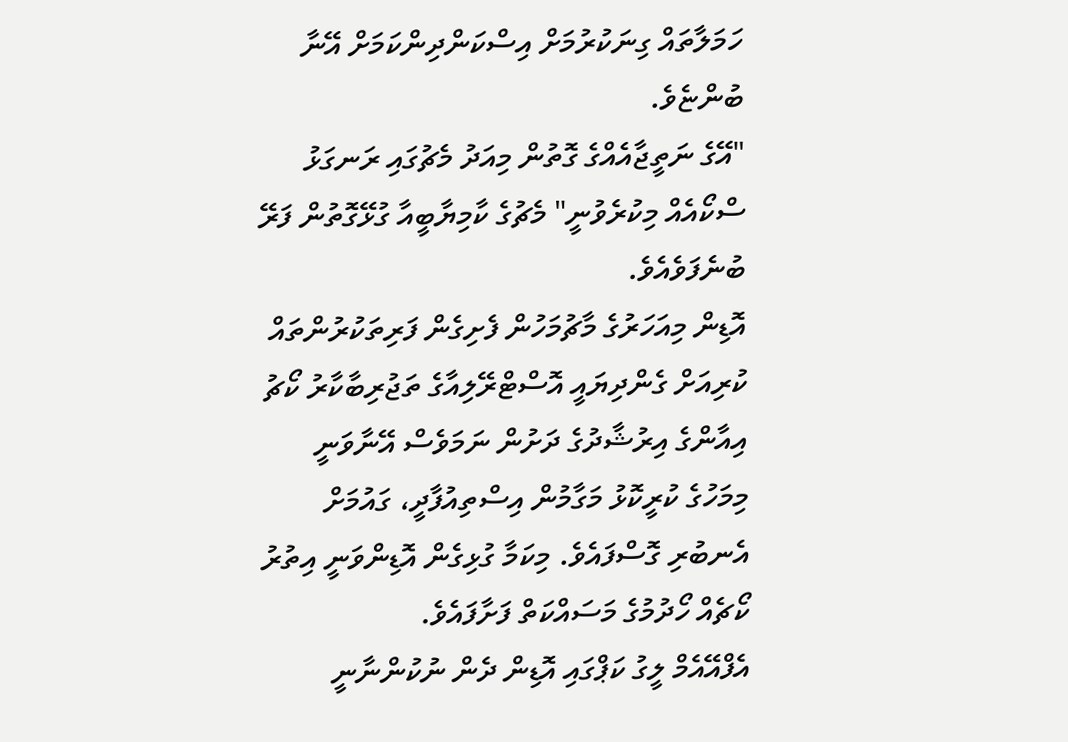ހަމަލާތައް ގިނަކުރުމަށް އިސްކަންދިންކަމަށް އޭނާ ބުންޏެވެ.
"އޭގެ ނަތީޖާއެއްގެ ގޮތުން މިއަދު މެޗުގައި ރަނގަޅު ސްކޯއެއް މިކުރެވުނީ" މެޗުގެ ކާމިޔާބީއާ ގުޅޭގޮތުން ފަރޭ ބުނެފަވެއެވެ.
އޮޑިން މިއަހަރުގެ މާޗުމަހުން ފެށިގެން ފަރިތަކުރުންތައް ކުރިއަށް ގެންދިޔައީ އޮސްޓްރޭލިއާގެ ތަޖުރިބާކާރު ކޯޗު އިއާންގެ އިރުޝާދުގެ ދަށުން ނަމަވެސް އޭނާވަނީ މިމަހުގެ ކުރީކޮޅު މަގާމުން އިސްތިއުފާދީ، ގައުމަށް އެނބުރި ގޮސްފައެވެ. މިކަމާ ގުޅިގެން އޮޑިންވަނީ އިތުރު ކޯޗެއް ހޯދުމުގެ މަސައްކަތް ފަށާފައެވެ.
އެފްއޭއެމް ލީގު ކަޕްގައި އޮޑިން ދެން ނުކުންނާނީ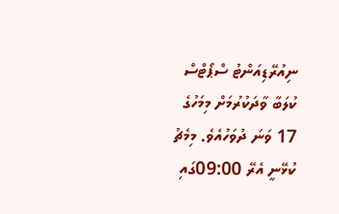ނިއުރޭޑިއަންޓު ސްޕޯޓްސް ކުލަބާ ވާދަކުރުމަށް މިމަހުގެ 17 ވަނަ ދުވަހުއެވެ. މިމެޗު ކުޅޭނީ އެރޭ 09:00ގައި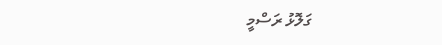ގަލޮޅު ރަސްމީ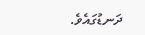ދަނޑުގައެވެ.